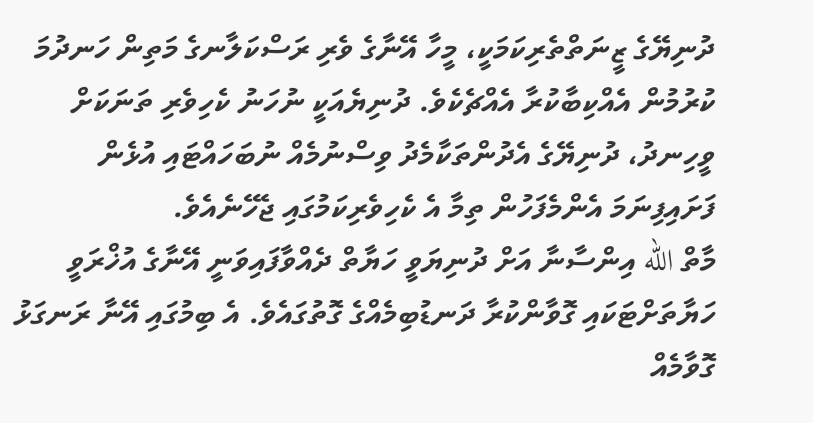ދުނިޔޭގެ ޒީނަތްތެރިކަމަކީ، މީހާ އޭނާގެ ވެރި ރަސްކަލާނގެ މަތިން ހަނދުމަ ކުރުމުން އެއްކިބާކުރާ އެއްޗެކެވެ. ދުނިޔެއަކީ ނުހަނު ކެހިވެރި ތަނަކަށް ވީހިނދު، ދުނިޔޭގެ އެދުންތަކާމެދު ވިސްނުމެއް ނުބަހައްޓައި އުޅެން ފަށައިފިނަމަ އެންމެފަހުން ތިމާ އެ ކެހިވެރިކަމުގައި ޖެހޭނެއެވެ.
މާތް الله އިންސާނާ އަށް ދުނިޔަވީ ހަޔާތް ދެއްވާފައިވަނީ އޭނާގެ އުޚްރަވީ ހަޔާތަށްޓަކައި ގޮވާންކުރާ ދަނޑުބިމެއްގެ ގޮތުގައެވެ. އެ ބިމުގައި އޭނާ ރަނގަޅު ގޮވާމެއް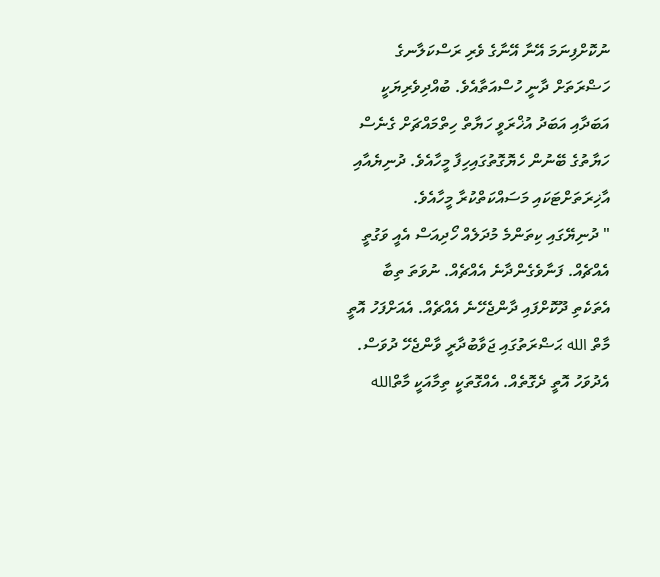ނުކޮށްފިނަމަ އޭނާ އޭނާގެ ވެރި ރަސްކަލާނގެ ހަޟްރަތަށް ދާނީ ހުސްއަތާއެވެ. ބުއްދިވެރިޔަކީ އަބަދާއި އަބަދު އުޚްރަވީ ހަޔާތް ހިތްމައްޗަށް ގެނެސް ހަޔާތުގެ ބޭނުން ހެޔޮގޮތުގައިހިފާ މީހާއެވެ. ދުނިޔެއާއި އާޚިރަތަށްޓަކައި މަސައްކަތްކުރާ މީހާއެވެ.
" ދުނިޔޭގައި ކިތަންމެ މުދަލެއް ހޯދިއަސް އެއީ ވަގުތީ އެއްޗެއް. ފަނާވެގެންދާނެ އެއްޗެއް. ނުވަތަ ތިބާ އެތަކެތި ދޫކޮށްފައި ދާންޖެހޭނެ އެއްޗެއް. އެއަށްފަހު އޮތީ މާތް الله ޙަޟްރަތުގައި ޖަވާބުދާރީ ވާންޖެހޭ ދުވަސް. އެދުވަހު އޮތީ ދެގޮތެއް. އެއްގޮތަކީ ތިމާއަކީ މާތްالله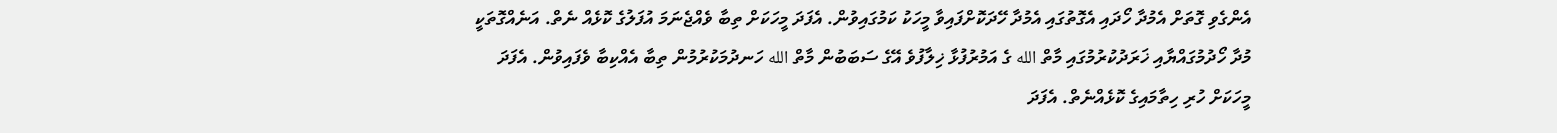އެންގެވި ގޮތަށް އެމުދާ ހޯދައި އެގޮތުގައި އެމުދާ ހޭދަކޮށްފައިވާ މީހަކު ކަމުގައިވުން. އެފަދަ މީހަކަށް ތިބާ ވެއްޖެނަމަ އުފަލުގެ ކޮޅެއް ނެތް. އަނެއްގޮތަކީ މުދާ ހޯދުމުގައްޔާއި ޚަރަދުކުރުމުގައި މާތް الله ގެ އަމުރުފުޅާ ޚިލާފުވެ އޭގެ ސަބަބުން މާތް الله ހަނދުމަކުރުމުން ތިބާ އެއްކިބާ ވެފައިވުން. އެފަދަ މީހަކަށް ހުރި ހިތާމައިގެ ކޮޅެއްނެތް. އެފަދަ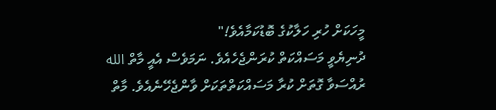މީހަކަށް ހުރި ހަލާކުގެ ބޮޑުކަމާއެވެ!"
ދުނިޔެވީ މަސައްކަތް ކުރަންޖެހެއެވެ. ނަމަވެސް އެއީ މާތް الله ރުއްސަވާ ގޮތަށް ކުރާ މަސައްކަތްތަކަށް ވާންޖެހޭނެއެވެ. މާތް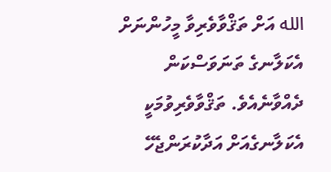الله އަށް ތަޤްވާވެރިވާ މީހުންނަށް އެކަލާނގެ ތަނަވަސްކަން ދެއްވާނެއެވެ. ތަޤްވާވެރިވުމަކީ އެކަލާނގެއަށް އަދާކުރަންޖެހޭ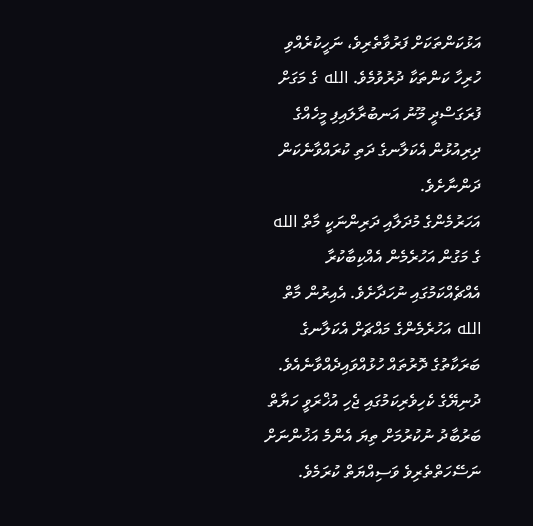އަޅުކަންތަކަށް ފަރުވާތެރިވެ، ނަހީކުރެއްވި ހުރިހާ ކަންތަކާ ދުރުވުމެވެ. الله ގެ މަގަށް ފުރަގަސްދީ މޫނު އަނބުރާލައިފި މީހެއްގެ ދިރިއުޅުން އެކަލާނގެ ދަތި ކުރައްވާނެކަން ދަންނާށެވެ.
އަހަރުމެންގެ މުދަލާއި ދަރިންނަކީ މާތް الله ގެ މަގުން އަހުރެމެން އެއްކިބާކުރާ އެއްޗެއްކަމުގައި ނުހަދާށެވެ. އެއިރުން މާތް الله އަހުރެމެންގެ މައްޗަށް އެކަލާނގެ ބަރަކާތުގެ ދޮރުތައް ހުޅުއްވައިދެއްވާނެއެވެ. ދުނިޔޭގެ ކެހިވެރިކަމުގައި ޖެހި އުޚްރަވީ ހަޔާތް ބަރުބާދު ނުކުރުމަށް ތިޔަ އެންމެ އަޚުންނަށް ނަސޭހަތްތެރިވެ ވަސިއްޔަތް ކުރަމެވެ.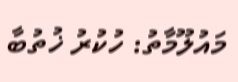މައުލޫމާތު: ހުކުރު ޚުތުބާ